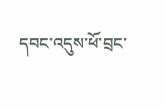དབང་འདུས་ཕོ་བྲང་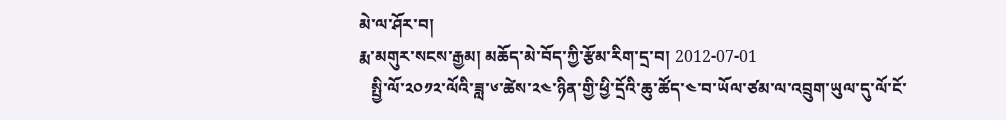མེ་ལ་ཤོར་བ།
རྨ་མགུར་སངས་རྒྱམ། མཆོད་མེ་བོད་ཀྱི་རྩོམ་རིག་དྲ་བ། 2012-07-01
   སྤྱི་ལོ་༢༠༡༢་ལོའི་ཟླ་༦་ཚེས་༢༤་ཉིན་གྱི་ཕྱི་དྲོའི་ཆུ་ཚོད་༤་བ་ཡོལ་ཙམ་ལ་འབྲུག་ཡུལ་དུ་ལོ་ངོ་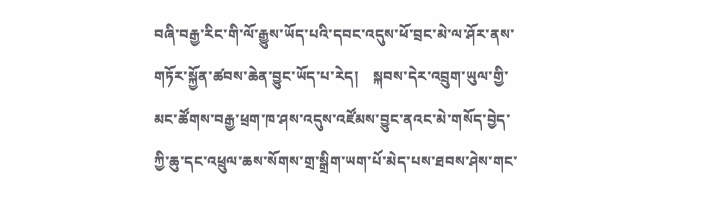བཞི་བརྒྱ་རིང་གི་ལོ་རྒྱུས་ཡོད་པའི་དབང་འདུས་ཕོ་བྲང་མེ་ལ་ཤོར་ནས་གཏོར་སྐྱོན་ཚབས་ཆེན་བྱུང་ཡོད་པ་རེད།    སྐབས་དེར་འབྲུག་ཡུལ་གྱི་མང་ཚོགས་བརྒྱ་ཕྲག་ཁ་ཤས་འདུས་འཛོམས་བྱུང་ནའང་མེ་གསོད་བྱེད་ཀྱི་ཆུ་དང་འཕྲུལ་ཆས་སོགས་གྲ་སྒྲིག་ཡག་པོ་མེད་པས་ཐབས་ཤེས་གང་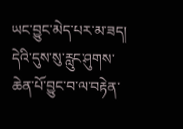ཡང་བྱུང་མེད་པར་མ་ཟད།    དེའི་དུས་སུ་རླུང་ཤུགས་ཆེན་པོ་བྱུང་བ་ལ་བརྟེན་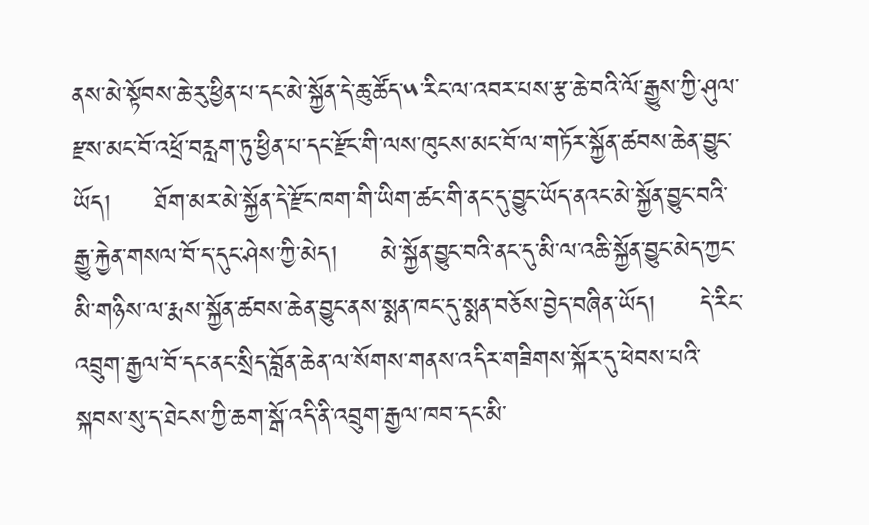ནས་མེ་སྟོབས་ཆེ་རུ་ཕྱིན་པ་དང་མེ་སྐྱོན་དེ་ཆུ་ཚོད་༥་རིང་ལ་འབར་པས་རྩ་ཆེ་བའི་ལོ་རྒྱུས་ཀྱི་ཤུལ་རྫས་མང་བོ་འཕྲོ་བརླག་ཏུ་ཕྱིན་པ་དང་རྫོང་གི་ལས་ཁུངས་མང་བོ་ལ་གཏོར་སྐྱོན་ཚབས་ཆེན་བྱུང་ཡོད།     ཐོག་མར་མེ་སྐྱོན་དེ་རྫོང་ཁག་གི་ཡིག་ཚང་གི་ནང་དུ་བྱུང་ཡོད་ནའང་མེ་སྐྱོན་བྱུང་བའི་རྒྱུ་རྐྱེན་གསལ་བོ་ད་དུང་ཤེས་ཀྱི་མེད།     མེ་སྐྱོན་བྱུང་བའི་ནང་དུ་མི་ལ་འཆི་སྐྱོན་བྱུང་མེད་ཀྱང་མི་གཉིས་ལ་རྨས་སྐྱོན་ཚབས་ཆེན་བྱུང་ནས་སྨན་ཁང་དུ་སྨན་བཅོས་བྱེད་བཞིན་ཡོད།     དེ་རིང་འབྲུག་རྒྱལ་བོ་དང་ནང་སྲིད་བློན་ཆེན་ལ་སོགས་གནས་འདིར་གཟིགས་སྐོར་དུ་ཕེབས་པའི་སྐབས་སུ་ད་ཐེངས་ཀྱི་ཆག་སྒོ་འདི་ནི་འབྲུག་རྒྱལ་ཁབ་དང་མི་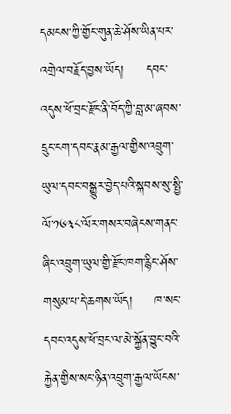དམངས་ཀྱི་གྱོང་གུན་ཆེ་ཤོས་ཡིན་པར་འགྲེལ་བརྗོད་བྱས་ཡོད།     དབང་འདུས་ཕོ་བྲང་རྫོང་ནི་བོད་ཀྱི་བླ་མ་ཞབས་དྲུང་ངག་དབང་རྣམ་རྒྱལ་གྱིས་འབྲུག་ཡུལ་དབང་བསྒྱུར་བྱེད་པའི་སྐབས་སུ་སྤྱི་ལོ་༡༦༣༨་ལོར་གསར་བཞེངས་གནང་ཞིང་འབྲུག་ཡུལ་གྱི་རྫོང་ཁག་རྙིང་ཤོས་གསུམ་པ་དེ་ཆགས་ཡོད།     ཁ་སང་དབང་འདུས་ཕོ་བྲང་ལ་མེ་སྐྱོན་བྱུང་བའི་རྐྱེན་གྱིས་སང་ཉིན་འབྲུག་རྒྱལ་ཡོངས་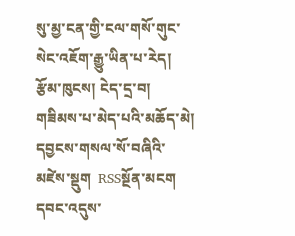སུ་མྱ་ངན་གྱི་ངལ་གསོ་གུང་སེང་འཇོག་རྒྱུ་ཡིན་པ་རེད།
རྩོམ་ཁུངས། ངེད་དྲ་བ།
གཟིམས་པ་མེད་པའི་མཆོད་མེ། དབྱངས་གསལ་སོ་བཞིའི་མཛེས་སྡུག  RSSསྔོན་མངག
དབང་འདུས་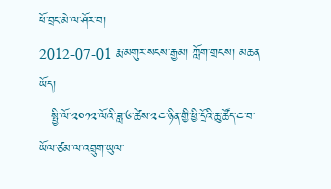ཕོ་བྲང་མེ་ལ་ཤོར་བ།
2012-07-01 རྨ་མགུར་སངས་རྒྱམ། ཀློག་གྲངས། མཆན ཡོད།
   སྤྱི་ལོ་༢༠༡༢་ལོའི་ཟླ་༦་ཚེས་༢༤་ཉིན་གྱི་ཕྱི་དྲོའི་ཆུ་ཚོད་༤་བ་ཡོལ་ཙམ་ལ་འབྲུག་ཡུལ་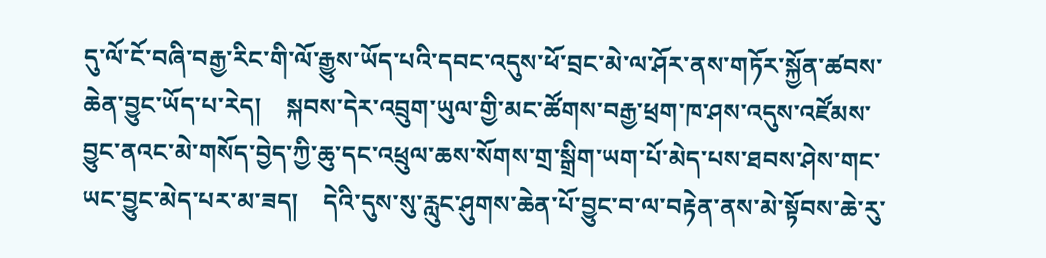དུ་ལོ་ངོ་བཞི་བརྒྱ་རིང་གི་ལོ་རྒྱུས་ཡོད་པའི་དབང་འདུས་ཕོ་བྲང་མེ་ལ་ཤོར་ནས་གཏོར་སྐྱོན་ཚབས་ཆེན་བྱུང་ཡོད་པ་རེད།    སྐབས་དེར་འབྲུག་ཡུལ་གྱི་མང་ཚོགས་བརྒྱ་ཕྲག་ཁ་ཤས་འདུས་འཛོམས་བྱུང་ནའང་མེ་གསོད་བྱེད་ཀྱི་ཆུ་དང་འཕྲུལ་ཆས་སོགས་གྲ་སྒྲིག་ཡག་པོ་མེད་པས་ཐབས་ཤེས་གང་ཡང་བྱུང་མེད་པར་མ་ཟད།    དེའི་དུས་སུ་རླུང་ཤུགས་ཆེན་པོ་བྱུང་བ་ལ་བརྟེན་ནས་མེ་སྟོབས་ཆེ་རུ་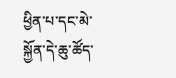ཕྱིན་པ་དང་མེ་སྐྱོན་དེ་ཆུ་ཚོད་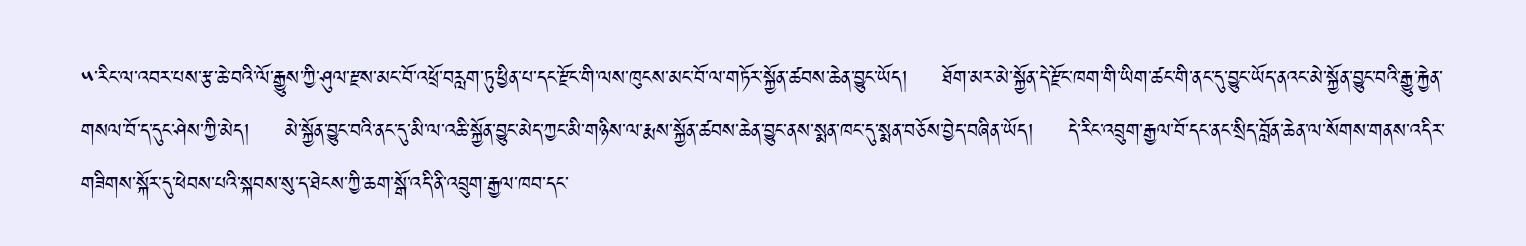༥་རིང་ལ་འབར་པས་རྩ་ཆེ་བའི་ལོ་རྒྱུས་ཀྱི་ཤུལ་རྫས་མང་བོ་འཕྲོ་བརླག་ཏུ་ཕྱིན་པ་དང་རྫོང་གི་ལས་ཁུངས་མང་བོ་ལ་གཏོར་སྐྱོན་ཚབས་ཆེན་བྱུང་ཡོད།     ཐོག་མར་མེ་སྐྱོན་དེ་རྫོང་ཁག་གི་ཡིག་ཚང་གི་ནང་དུ་བྱུང་ཡོད་ནའང་མེ་སྐྱོན་བྱུང་བའི་རྒྱུ་རྐྱེན་གསལ་བོ་ད་དུང་ཤེས་ཀྱི་མེད།     མེ་སྐྱོན་བྱུང་བའི་ནང་དུ་མི་ལ་འཆི་སྐྱོན་བྱུང་མེད་ཀྱང་མི་གཉིས་ལ་རྨས་སྐྱོན་ཚབས་ཆེན་བྱུང་ནས་སྨན་ཁང་དུ་སྨན་བཅོས་བྱེད་བཞིན་ཡོད།     དེ་རིང་འབྲུག་རྒྱལ་བོ་དང་ནང་སྲིད་བློན་ཆེན་ལ་སོགས་གནས་འདིར་གཟིགས་སྐོར་དུ་ཕེབས་པའི་སྐབས་སུ་ད་ཐེངས་ཀྱི་ཆག་སྒོ་འདི་ནི་འབྲུག་རྒྱལ་ཁབ་དང་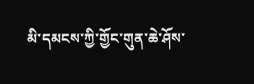མི་དམངས་ཀྱི་གྱོང་གུན་ཆེ་ཤོས་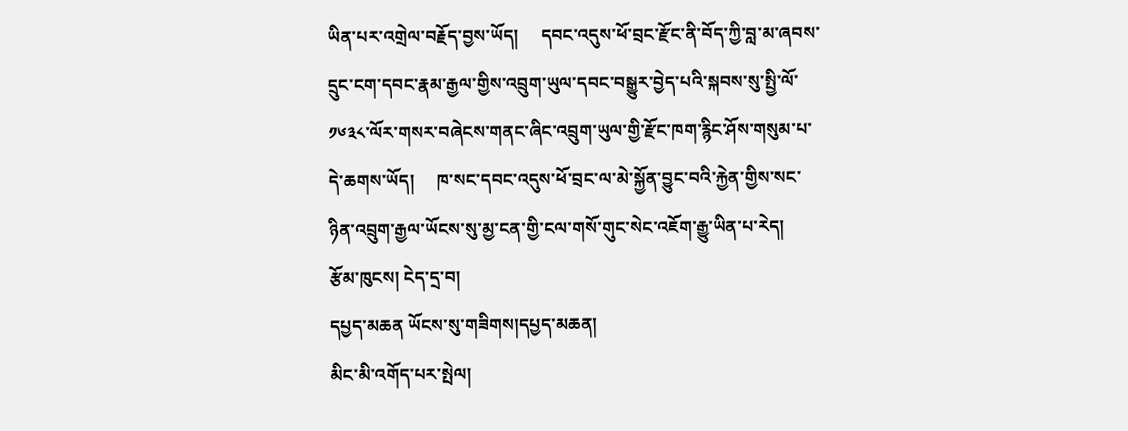ཡིན་པར་འགྲེལ་བརྗོད་བྱས་ཡོད།     དབང་འདུས་ཕོ་བྲང་རྫོང་ནི་བོད་ཀྱི་བླ་མ་ཞབས་དྲུང་ངག་དབང་རྣམ་རྒྱལ་གྱིས་འབྲུག་ཡུལ་དབང་བསྒྱུར་བྱེད་པའི་སྐབས་སུ་སྤྱི་ལོ་༡༦༣༨་ལོར་གསར་བཞེངས་གནང་ཞིང་འབྲུག་ཡུལ་གྱི་རྫོང་ཁག་རྙིང་ཤོས་གསུམ་པ་དེ་ཆགས་ཡོད།     ཁ་སང་དབང་འདུས་ཕོ་བྲང་ལ་མེ་སྐྱོན་བྱུང་བའི་རྐྱེན་གྱིས་སང་ཉིན་འབྲུག་རྒྱལ་ཡོངས་སུ་མྱ་ངན་གྱི་ངལ་གསོ་གུང་སེང་འཇོག་རྒྱུ་ཡིན་པ་རེད།
རྩོམ་ཁུངས། ངེད་དྲ་བ།
དཔྱད་མཆན ཡོངས་སུ་གཟིགས།དཔྱད་མཆན།
མིང་མི་འགོད་པར་སྤེལ།